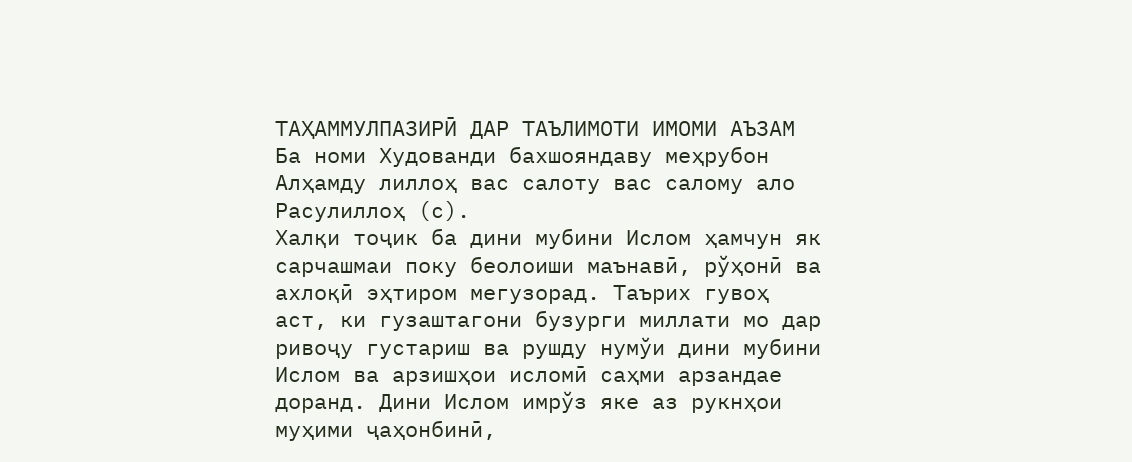ТАҲАММУЛПАЗИРӢ ДАР ТАЪЛИМОТИ ИМОМИ АЪЗАМ
Ба номи Худованди бахшояндаву меҳрубон
Алҳамду лиллоҳ вас салоту вас салому ало Расулиллоҳ (с).
Халқи тоҷик ба дини мубини Ислом ҳамчун як сарчашмаи поку беолоиши маънавӣ, рўҳонӣ ва ахлоқӣ эҳтиром мегузорад. Таърих гувоҳ аст, ки гузаштагони бузурги миллати мо дар ривоҷу густариш ва рушду нумўи дини мубини Ислом ва арзишҳои исломӣ саҳми арзандае доранд. Дини Ислом имрўз яке аз рукнҳои муҳими ҷаҳонбинӣ,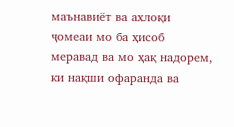маънавиёт ва ахлоқи ҷомеаи мо ба ҳисоб меравад ва мо ҳақ надорем, ки нақши офаранда ва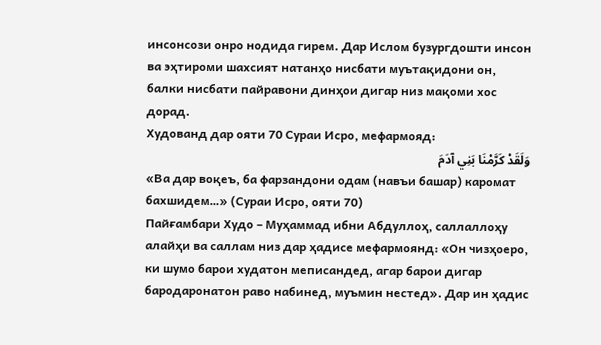инсонсози онро нодида гирем. Дар Ислом бузургдошти инсон ва эҳтироми шахсият натанҳо нисбати муътақидони он, балки нисбати пайравони динҳои дигар низ мақоми хос дорад.
Худованд дар ояти 70 Сураи Исро, мефармояд:
وَلَقَدْ كَرَّمْنَا بَنِي آدَمَ
«Ва дар воқеъ, ба фарзандони одам (навъи башар) каромат бахшидем…» (Сураи Исро, ояти 70)
Пайғамбари Худо – Муҳаммад ибни Абдуллоҳ, саллаллоҳу алайҳи ва саллам низ дар ҳадисе мефармоянд: «Он чизҳоеро, ки шумо барои худатон меписандед, агар барои дигар бародаронатон раво набинед, муъмин нестед». Дар ин ҳадис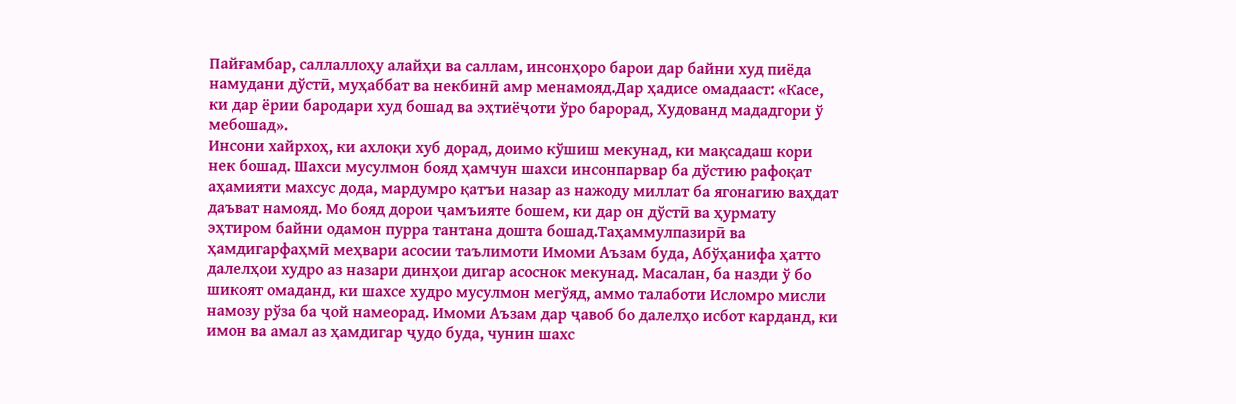Пайғамбар, саллаллоҳу алайҳи ва саллам, инсонҳоро барои дар байни худ пиёда намудани дўстӣ, муҳаббат ва некбинӣ амр менамояд.Дар ҳадисе омадааст: «Касе, ки дар ёрии бародари худ бошад ва эҳтиёҷоти ўро барорад, Худованд мададгори ў мебошад».
Инсони хайрхоҳ, ки ахлоқи хуб дорад, доимо кўшиш мекунад, ки мақсадаш кори нек бошад. Шахси мусулмон бояд ҳамчун шахси инсонпарвар ба дўстию рафоқат аҳамияти махсус дода, мардумро қатъи назар аз нажоду миллат ба ягонагию ваҳдат даъват намояд. Мо бояд дорои ҷамъияте бошем, ки дар он дўстӣ ва ҳурмату эҳтиром байни одамон пурра тантана дошта бошад.Таҳаммулпазирӣ ва ҳамдигарфаҳмӣ меҳвари асосии таълимоти Имоми Аъзам буда, Абўҳанифа ҳатто далелҳои худро аз назари динҳои дигар асоснок мекунад. Масалан, ба назди ў бо шикоят омаданд, ки шахсе худро мусулмон мегўяд, аммо талаботи Исломро мисли намозу рўза ба ҷой намеорад. Имоми Аъзам дар ҷавоб бо далелҳо исбот карданд, ки имон ва амал аз ҳамдигар ҷудо буда, чунин шахс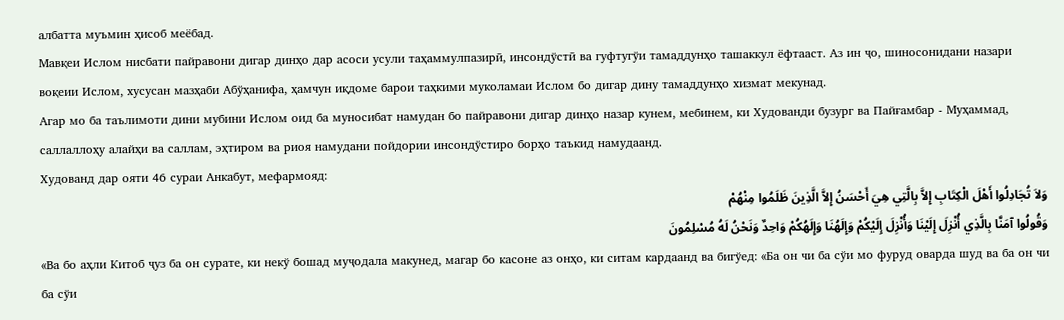албатта муъмин ҳисоб меёбад.
Мавқеи Ислом нисбати пайравони дигар динҳо дар асоси усули таҳаммулпазирӣ, инсондўстӣ ва гуфтугўи тамаддунҳо ташаккул ёфтааст. Аз ин ҷо, шиносонидани назари воқеии Ислом, хусусан мазҳаби Абўҳанифа, ҳамчун иқдоме барои таҳкими муколамаи Ислом бо дигар дину тамаддунҳо хизмат мекунад.
Агар мо ба таълимоти дини мубини Ислом оид ба муносибат намудан бо пайравони дигар динҳо назар кунем, мебинем, ки Худованди бузург ва Пайғамбар - Муҳаммад, саллаллоҳу алайҳи ва саллам, эҳтиром ва риоя намудани пойдории инсондўстиро борҳо таъкид намудаанд.
Худованд дар ояти 46 сураи Анкабут, мефармояд:
وَلاَ تُجَادِلُوا أَهْلَ الْكِتَابِ إِلاَّ بِالَّتِي هِيَ أَحْسَنُ إِلاَّ الَّذِينَ ظَلَمُوا مِنْهُمْ
وَقُولُوا آمَنَّا بِالَّذِي أُنْزِلَ إِلَيْنَا وَأُنْزِلَ إِلَيْكُمْ وَإِلَهُنَا وَإِلَهُكُمْ وَاحِدٌ وَنَحْنُ لَهُ مُسْلِمُونَ
«Ва бо аҳли Китоб ҷуз ба он сурате, ки некў бошад муҷодала макунед, магар бо касоне аз онҳо, ки ситам кардаанд ва бигўед: «Ба он чи ба сўи мо фуруд оварда шуд ва ба он чи ба сўи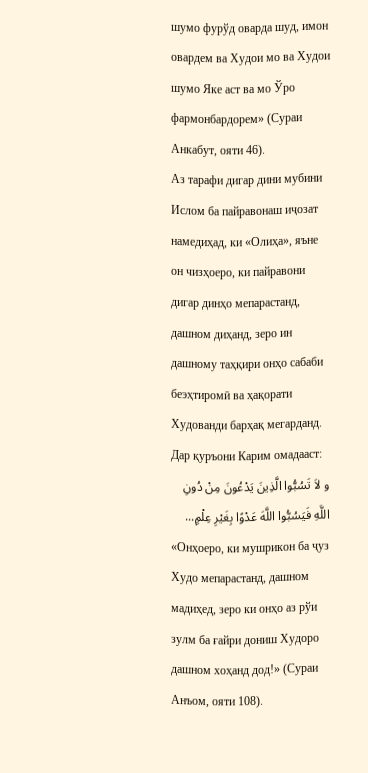шумо фурўд оварда шуд, имон овардем ва Худои мо ва Худои шумо Яке аст ва мо Ўро фармонбардорем» (Сураи Анкабут, ояти 46).
Аз тарафи дигар дини мубини Ислом ба пайравонаш иҷозат намедиҳад, ки «Олиҳа», яъне он чизҳоеро, ки пайравони дигар динҳо мепарастанд, дашном диҳанд, зеро ин дашному таҳқири онҳо сабаби беэҳтиромӣ ва ҳақорати Худованди барҳақ мегарданд.
Дар қуръони Карим омадааст:
و لاَ تَسُبُّوا الَّذِينَ يَدْعُونَ مِنْ دُونِ اللَّهِ فَيَسُبُّوا اللَّهَ عَدْوًا بِغَيْرِ عِلْمٍ...
«Онҳоеро, ки мушрикон ба ҷуз Худо мепарастанд, дашном мадиҳед, зеро ки онҳо аз рўи зулм ба ғайри дониш Худоро дашном хоҳанд дод!» (Сураи Анъом, ояти 108).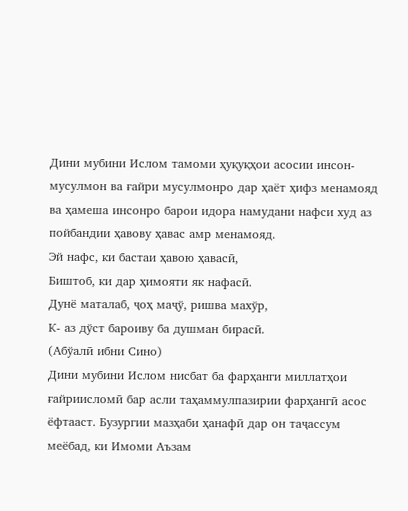Дини мубини Ислом тамоми ҳуқуқҳои асосии инсон- мусулмон ва ғайри мусулмонро дар ҳаёт ҳифз менамояд ва ҳамеша инсонро барои идора намудани нафси худ аз пойбандии ҳавову ҳавас амр менамояд.
Эй нафс, ки бастаи ҳавою ҳавасӣ,
Биштоб, ки дар ҳимояти як нафасӣ.
Дунё маталаб, ҷоҳ маҷў, ришва махўр,
К- аз дўст бароиву ба душман бирасӣ.
(Абўалӣ ибни Сино)
Дини мубини Ислом нисбат ба фарҳанги миллатҳои ғайриисломӣ бар асли таҳаммулпазирии фарҳангӣ асос ёфтааст. Бузургии мазҳаби ҳанафӣ дар он таҷассум меёбад, ки Имоми Аъзам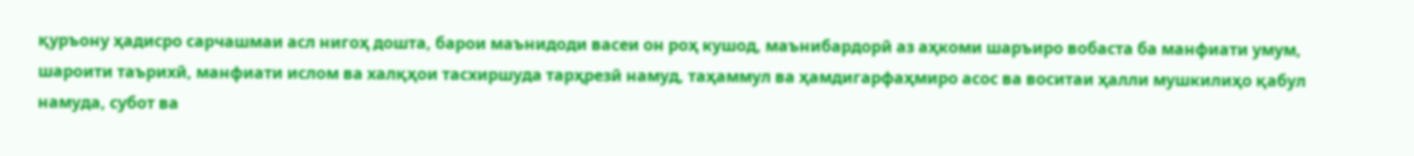қуръону ҳадисро сарчашмаи асл нигоҳ дошта, барои маънидоди васеи он роҳ кушод, маънибардорӣ аз аҳкоми шаръиро вобаста ба манфиати умум, шароити таърихӣ, манфиати ислом ва халқҳои тасхиршуда тарҳрезӣ намуд, таҳаммул ва ҳамдигарфаҳмиро асос ва воситаи ҳалли мушкилиҳо қабул намуда, субот ва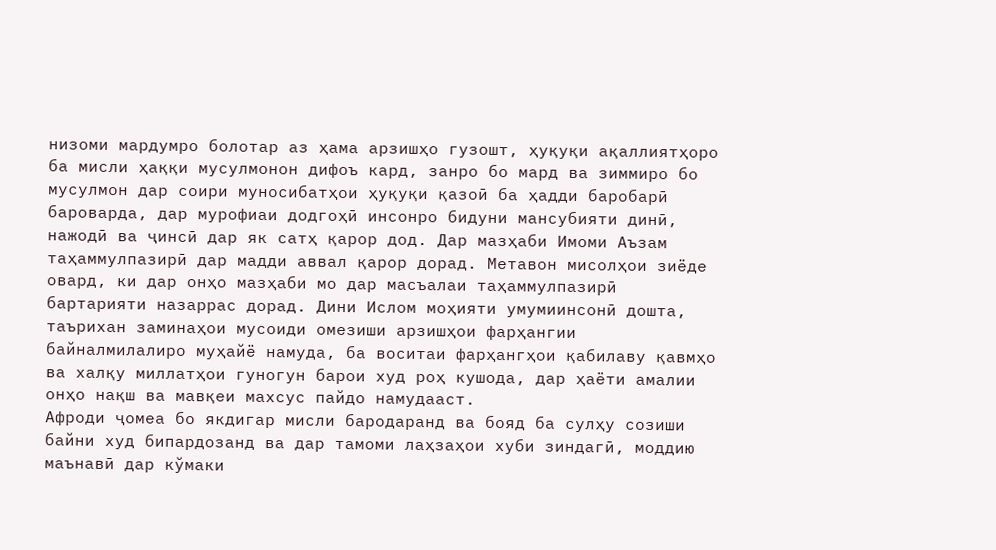низоми мардумро болотар аз ҳама арзишҳо гузошт, ҳуқуқи ақаллиятҳоро ба мисли ҳаққи мусулмонон дифоъ кард, занро бо мард ва зиммиро бо мусулмон дар соири муносибатҳои ҳуқуқи қазоӣ ба ҳадди баробарӣ бароварда, дар мурофиаи додгоҳӣ инсонро бидуни мансубияти динӣ, нажодӣ ва ҷинсӣ дар як сатҳ қарор дод. Дар мазҳаби Имоми Аъзам таҳаммулпазирӣ дар мадди аввал қарор дорад. Метавон мисолҳои зиёде овард, ки дар онҳо мазҳаби мо дар масъалаи таҳаммулпазирӣ бартарияти назаррас дорад. Дини Ислом моҳияти умумиинсонӣ дошта, таърихан заминаҳои мусоиди омезиши арзишҳои фарҳангии байналмилалиро муҳайё намуда, ба воситаи фарҳангҳои қабилаву қавмҳо ва халқу миллатҳои гуногун барои худ роҳ кушода, дар ҳаёти амалии онҳо нақш ва мавқеи махсус пайдо намудааст.
Афроди ҷомеа бо якдигар мисли бародаранд ва бояд ба сулҳу созиши байни худ бипардозанд ва дар тамоми лаҳзаҳои хуби зиндагӣ, моддию маънавӣ дар кўмаки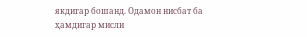якдигар бошанд. Одамон нисбат ба ҳамдигар мисли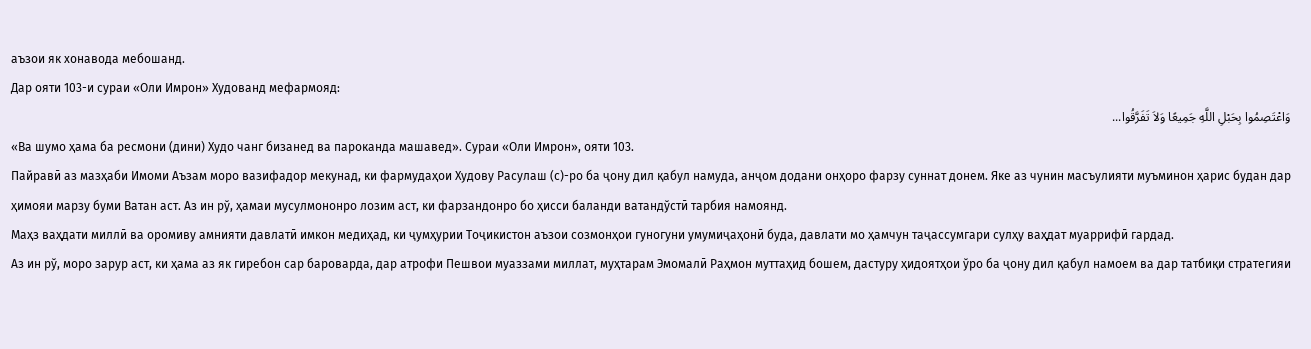аъзои як хонавода мебошанд.
Дар ояти 103-и сураи «Оли Имрон» Худованд мефармояд:
وَاعْتَصِمُوا بِحَبْلِ اللَّهِ جَمِيعًا وَلاَ تَفَرَّقُوا...
«Ва шумо ҳама ба ресмони (дини) Худо чанг бизанед ва пароканда машавед». Сураи «Оли Имрон», ояти 103.
Пайравӣ аз мазҳаби Имоми Аъзам моро вазифадор мекунад, ки фармудаҳои Худову Расулаш (с)-ро ба ҷону дил қабул намуда, анҷом додани онҳоро фарзу суннат донем. Яке аз чунин масъулияти муъминон ҳарис будан дар ҳимояи марзу буми Ватан аст. Аз ин рў, ҳамаи мусулмононро лозим аст, ки фарзандонро бо ҳисси баланди ватандўстӣ тарбия намоянд.
Маҳз ваҳдати миллӣ ва оромиву амнияти давлатӣ имкон медиҳад, ки ҷумҳурии Тоҷикистон аъзои созмонҳои гуногуни умумиҷаҳонӣ буда, давлати мо ҳамчун таҷассумгари сулҳу ваҳдат муаррифӣ гардад.
Аз ин рў, моро зарур аст, ки ҳама аз як гиребон сар бароварда, дар атрофи Пешвои муаззами миллат, муҳтарам Эмомалӣ Раҳмон муттаҳид бошем, дастуру ҳидоятҳои ўро ба ҷону дил қабул намоем ва дар татбиқи стратегияи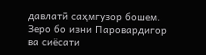давлатӣ саҳмгузор бошем. Зеро бо изни Паровардигор ва сиёсати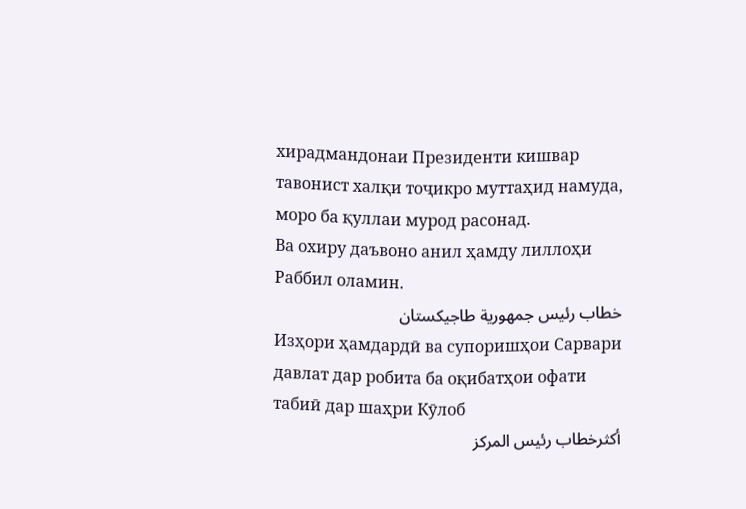хирадмандонаи Президенти кишвар тавонист халқи тоҷикро муттаҳид намуда, моро ба қуллаи мурод расонад.
Ва охиру даъвоно анил ҳамду лиллоҳи Раббил оламин.
خطاب رئيس جمهورية طاجيكستان
Изҳори ҳамдардӣ ва супоришҳои Сарвари давлат дар робита ба оқибатҳои офати табиӣ дар шаҳри Кӯлоб
أكثرخطاب رئيس المركز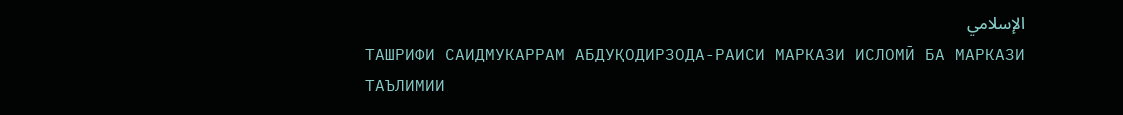الإسلامي
ТАШРИФИ САИДМУКАРРАМ АБДУҚОДИРЗОДА-РАИСИ МАРКАЗИ ИСЛОМӢ БА МАРКАЗИ ТАЪЛИМИИ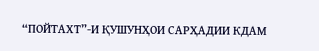“ПОЙТАХТ”-И ҚУШУНҲОИ САРҲАДИИ КДАМ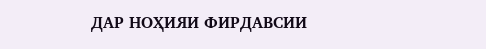ДАР НОҲИЯИ ФИРДАВСИИ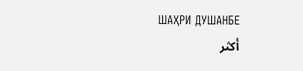ШАҲРИ ДУШАНБЕ
أكثر